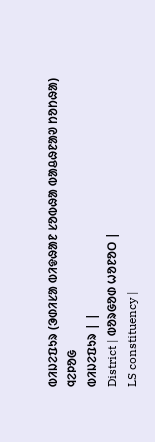ᱵᱤᱡᱮᱯᱩᱨ (ᱳᱰᱤᱥᱟ ᱵᱤᱫᱷᱟᱱ ᱥᱚᱵᱷᱟ ᱵᱟᱪᱷᱱᱟᱣ ᱴᱚᱴᱷᱟ)
ᱧᱮᱞᱚᱜ
ᱵᱤᱡᱮᱯᱩᱨ | |
District | ᱵᱚᱨᱜᱚᱰ ᱦᱚᱱᱚᱛ |
LS constituency |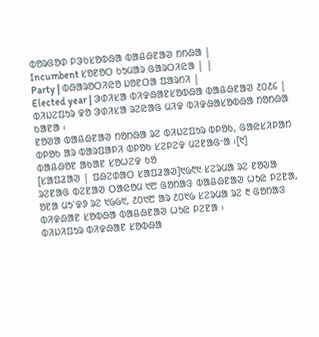ᱵᱚᱨᱜᱚᱰ ᱞᱳᱠᱥᱚᱵᱷᱟ ᱵᱟᱪᱷᱱᱟᱣ ᱴᱴᱷᱟ |
Incumbent ᱥᱚᱱᱚᱛ ᱠᱩᱢᱟᱨ ᱜᱟᱨᱛᱤᱭᱟ | |
Party | ᱵᱷᱟᱨᱚᱛᱤᱭᱚ ᱡᱚᱱᱛᱟ ᱯᱟᱨᱴᱤ |
Elected year | ᱳᱰᱤᱥᱟ ᱵᱤᱫᱷᱟᱱᱥᱚᱵᱷᱟ ᱵᱟᱪᱷᱱᱟᱣ ᱒᱐᱒᱔ |
ᱵᱤᱡᱮᱯᱩᱨ ᱫᱚ ᱳᱰᱤᱥᱟ ᱨᱮᱭᱟᱜ ᱢᱤᱫ ᱵᱤᱫᱷᱟᱥᱚᱵᱷᱟ ᱴᱚᱴᱷᱟ ᱠᱟᱱᱟ ᱾
ᱱᱚᱣᱟ ᱵᱟᱪᱷᱱᱟᱣ ᱴᱚᱴᱷᱟ ᱨᱮ ᱵᱤᱡᱮᱯᱩᱨ ᱵᱞᱚᱠ, ᱜᱟᱭᱥᱤᱞᱟᱴ ᱵᱞᱚᱠ ᱟᱨ ᱵᱟᱨᱯᱟᱞᱤ ᱵᱞᱚᱠ ᱥᱮᱞᱮᱫ ᱢᱮᱱᱟᱜᱼᱟ ᱾[᱑]
ᱵᱟᱪᱷᱚᱱ ᱟᱠᱟᱱ ᱥᱚᱦᱮᱫ ᱠᱚ
[ᱥᱟᱯᱲᱟᱣ | ᱯᱷᱮᱰᱟᱛ ᱥᱟᱯᱲᱟᱣ]᱑᱙᱖᱑ ᱥᱮᱨᱢᱟ ᱨᱮ ᱱᱚᱶᱟ ᱨᱮᱱᱟᱜ ᱵᱮᱱᱟᱣ ᱛᱟᱭᱚᱢ ᱑᱘ ᱜᱚᱴᱟᱝ ᱵᱟᱪᱷᱱᱟᱣ ᱦᱩᱭ ᱞᱮᱱᱟ, ᱚᱱᱟ ᱢᱩᱸᱫᱽ ᱨᱮ ᱑᱙᱙᱑, ᱒᱐᱑᱘ ᱟᱨ ᱒᱐᱑᱙ ᱥᱮᱨᱢᱟ ᱨᱮ ᱓ ᱜᱚᱴᱟᱝ ᱵᱤᱫᱷᱟᱱ ᱥᱚᱵᱷᱟ ᱵᱟᱪᱷᱱᱟᱣ ᱦᱩᱭ ᱞᱮᱱᱟ ᱾
ᱵᱤᱡᱤᱯᱩᱨ ᱵᱤᱫᱷᱟᱱ ᱥᱚᱵᱷᱟ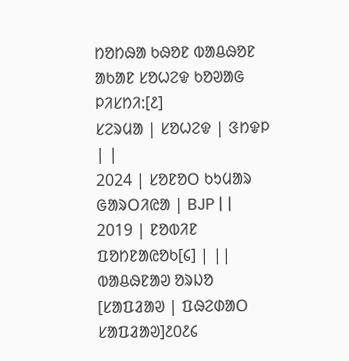ᱴᱚᱴᱷᱟ ᱠᱷᱚᱱ ᱵᱟᱪᱷᱚᱱ ᱟᱠᱟᱱ ᱥᱚᱦᱮᱫ ᱠᱚᱣᱟᱜ ᱞᱤᱥᱴᱤ:[᱒]
ᱥᱮᱨᱢᱟ | ᱥᱚᱦᱮᱫ | ᱝᱴᱫᱞ | |
2024 | ᱥᱚᱱᱚᱛ ᱠᱩᱢᱟᱨ ᱜᱟᱨᱛᱤᱭᱟ | BJP | |
2019 | ᱱᱚᱵᱤᱱ ᱯᱚᱴᱱᱟᱭᱚᱠ[᱔] | ||
ᱵᱟᱪᱷᱱᱟᱣ ᱚᱨᱡᱚ
[ᱥᱟᱯᱲᱟᱣ | ᱯᱷᱮᱰᱟᱛ ᱥᱟᱯᱲᱟᱣ]᱒᱐᱒᱔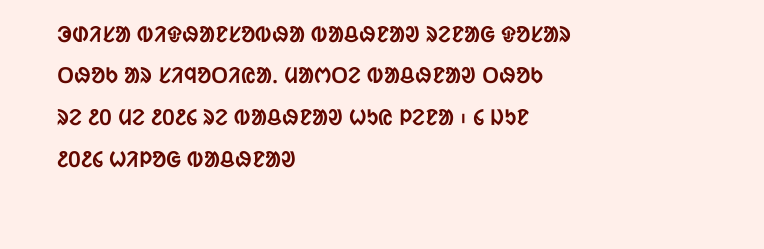ᱳᱰᱤᱥᱟ ᱵᱤᱫᱷᱟᱱᱥᱚᱵᱷᱟ ᱵᱟᱪᱷᱱᱟᱣ ᱨᱮᱱᱟᱜ ᱫᱚᱥᱟᱨ ᱛᱷᱚᱠ ᱟᱨ ᱥᱤᱧᱚᱛᱤᱭᱟᱹ ᱢᱟᱬᱛᱮ ᱵᱟᱪᱷᱱᱟᱣ ᱛᱷᱚᱠ ᱨᱮ ᱒᱐ ᱢᱮ ᱒᱐᱒᱔ ᱨᱮ ᱵᱟᱪᱷᱱᱟᱣ ᱦᱩᱭ ᱞᱮᱱᱟ ᱾ ᱔ ᱡᱩᱱ ᱒᱐᱒᱔ ᱦᱤᱞᱚᱜ ᱵᱟᱪᱷᱱᱟᱣ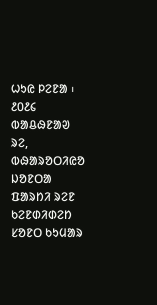ᱦᱩᱭ ᱞᱮᱱᱟ ᱾ ᱒᱐᱒᱔ ᱵᱟᱪᱷᱱᱟᱣ ᱨᱮ, ᱵᱷᱟᱨᱚᱛᱤᱭᱚ ᱡᱚᱱᱛᱟ ᱯᱟᱨᱴᱤ ᱨᱮᱱ ᱠᱮᱱᱰᱤᱰᱮᱴ ᱥᱚᱱᱛ ᱠᱩᱢᱟᱨ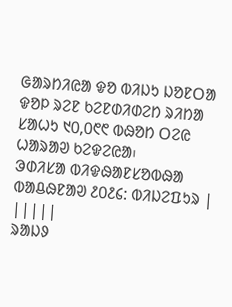ᱜᱟᱨᱴᱤᱭᱟ ᱫᱚ ᱵᱤᱡᱩ ᱡᱚᱱᱛᱟ ᱫᱚᱞ ᱨᱮᱱ ᱠᱮᱱᱰᱤᱰᱮᱴ ᱨᱤᱴᱟ ᱥᱟᱦᱩ ᱑᱐,᱐᱖᱖ ᱵᱷᱚᱴ ᱛᱮᱭ ᱦᱟᱨᱟᱣ ᱠᱮᱫᱮᱭᱟ᱾
ᱳᱰᱤᱥᱟ ᱵᱤᱫᱷᱟᱱᱥᱚᱵᱷᱟ ᱵᱟᱪᱷᱱᱟᱣ ᱒᱐᱒᱔: ᱵᱤᱡᱮᱯᱩᱨ | |||||
ᱨᱟᱡᱽ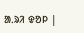ᱟᱹᱨᱤ ᱫᱚᱞ |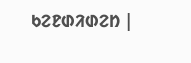ᱠᱮᱱᱰᱤᱰᱮᱴ |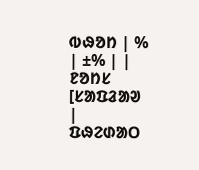ᱵᱷᱚᱴ | % | ±% | |
ᱱᱚᱴᱥ
[ᱥᱟᱯᱲᱟᱣ | ᱯᱷᱮᱰᱟᱛ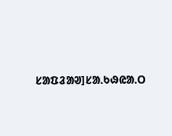ᱥᱟᱯᱲᱟᱣ]ᱥᱟᱹᱠᱷᱭᱟᱹᱛ